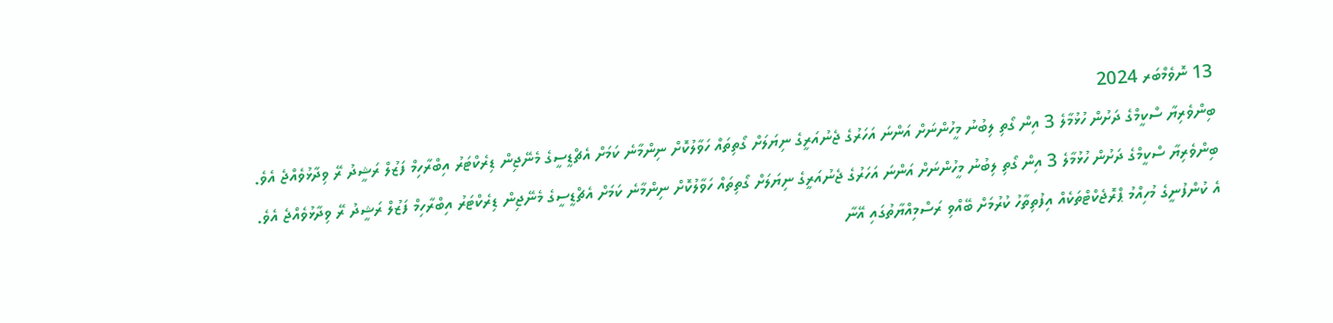13 ނޮވެމްބަރ 2024
ބިންވެރިޔާ ސްކީމްގެ ދަށުން ހުޅުމާލެ 3 އިން ގޯތި ލިބުނު މީހުންނަށް އަންނަ އަހަރުގެ ޖެނުއަރީގެ ނިޔަލަށް ގޯތިތައް ހަވާލުކޮށް ނިންމާނެ ކަމަށް އެޗްޑީސީގެ މެނޭޖިން ޑިރެކްޓަރު އިބްރާހިމް ފަޒުލް ރަޝީދު ރޭ ވިދާޅުވެއްޖެ އެވެ.
ބިންވެރިޔާ ސްކީމްގެ ދަށުން ހުޅުމާލެ 3 އިން ގޯތި ލިބުނު މީހުންނަށް އަންނަ އަހަރުގެ ޖެނުއަރީގެ ނިޔަލަށް ގޯތިތައް ހަވާލުކޮށް ނިންމާނެ ކަމަށް އެޗްޑީސީގެ މެނޭޖިން ޑިރެކްޓަރު އިބްރާހިމް ފަޒުލް ރަޝީދު ރޭ ވިދާޅުވެއްޖެ އެވެ.
އެ ކުންފުނީގެ މުހިއްމު ޕްރޮޖެކްޓްތަކެއް އިފުތިތާހު ކުރުމަށް ބޭއްވި ރަސްމިއްޔާތުގައި އޭނާ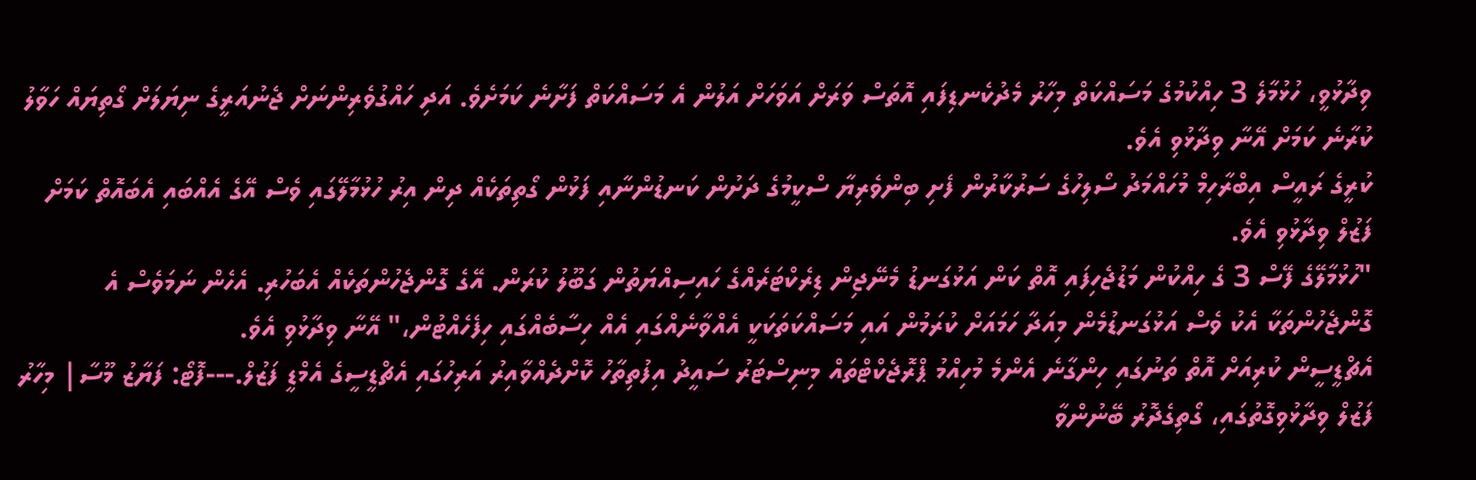ވިދާޅުވީ، ހުޅުމާލެ 3 ހިއްކުމުގެ މަސައްކަތް މިހާރު މެދުކެނޑިފައި އޮތަސް ވަރަށް އަވަހަށް އަލުން އެ މަސައްކަތް ފަށާނެ ކަމަށެވެ. އަދި ހައްގުވެރިންނަށް ޖެނުއަރީގެ ނިޔަލަށް ގޯތިޔައް ހަވާލު ކުރާނެ ކަމަށް އޭނާ ވިދާޅުވި އެވެ.
ކުރީގެ ރައީސް އިބްރާހިމް މުހައްމަދު ސޯލިހުގެ ސަރުކާރުން ފެށި ބިންވެރިޔާ ސްކީމުގެ ދަށުން ކަނޑުންނާއި ފަޅުން ގޯތިތަކެއް ދިން އިރު ހުޅުމާލޭގައި ވެސް އޭގެ އެއްބައި އެބައޮތް ކަމަށް ފަޒުލް ވިދާޅުވި އެވެ.
"ހުޅުމާލޭގެ ފޭސް 3 ގެ ހިއްކުން މަޑުޖެހިފައި އޮތް ކަން އަޅުގަނޑު މެނޭޖިން ޑިރެކްޓަރެއްގެ ހައިސިއްޔަތުން ގަބޫލު ކުރަން. އޭގެ ގޮންޖެހުންތަކެއް އެބަހުރި. އެހެން ނަމަވެސް އެ ގޮންޖެހުންތަކާ އެކު ވެސް އަޅުގަނޑުމެން މިއަދާ ހަމައަށް ކުރަމުން އައި މަސައްކަތަކަކީ އެއްވާނެއްގައި އެއް ހިސާބެއްގައި ހިފެހެއްޓުން،" އޭނާ ވިދާޅުވި އެވެ.
އެޗްޑީސީން ކުރިއަށް އޮތް ތަނުގައި ހިންގާނެ އެންމެ މުހިއްމު ޕްރޮޖެކްޓްތައް މިނިސްޓަރު ސައީދު އިފުތިތާހު ކޮށްދެއްވާއިރު އަރިހުގައި އެޗްޑީސީގެ އެމްޑީ ފަޒުލް.---ފޮޓޯ: ފަޔާޒު މޫސާ| މިހާރު
ފަޒުލް ވިދާޅުވިގޮތުގައި، ގޯތިގެދޮރު ބޭނުންވާ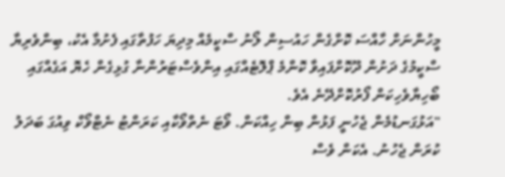މީހުންނަށް ހާއްސަ ކޮށްގެން ހައުސިން ލޯނު ސްކީމެއް މިދިޔަ ހަފުތާގައި ފެށުމާ އެކު، ބިންވެރިޔާ ސްކީމުގެ ދަށުން ދޫކޮށްފައިވާ ކޮންމެ ޕްލޮޓެއްގައި އިންވެސްޓަރުންނާ ގުޅިގެން ހެޔޮ އަގެއްގައި ބޯހިޔާވެހިކަން ފޯރުކޮށްދޭނެ އެވެ.
"އަޅުގަނޑުމެން ޖެހުނީ ފަޅުން ބިން ހިއްކަން. ވޯޓަ ނެތްވޯކާއި ކަރަންޓު ނެޓްވޯކް ވިއުގަ ބަދަލު ކުރަން ޖެހުނު. އެކަން ވެސް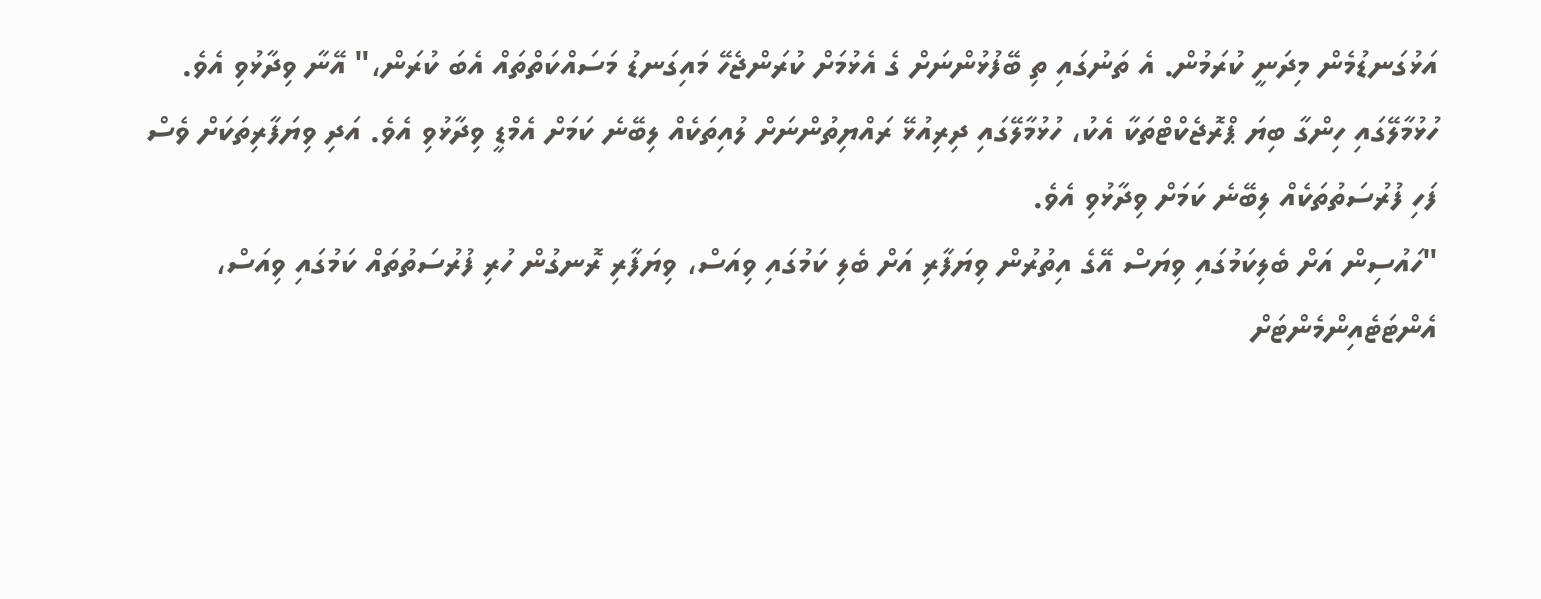އަޅުގަނޑުމެން މިދަނީ ކުރަމުން. އެ ތަނުގައި ތި ބޭފުޅުންނަށް ގެ އެޅުމަށް ކުރަންޖެހޭ މައިގަނޑު މަސައްކަތްތައް އެބަ ކުރަން،" އޭނާ ވިދާޅުވި އެވެ.
ހުޅުމާލޭގައި ހިންގާ ބިޔަ ޕްރޮޖެކްޓްތަކާ އެކު، ހުޅުމާލޭގައި ދިރިއުޅޭ ރައްޔިތުންނަށް ލުއިތަކެއް ލިބޭނެ ކަމަށް އެމްޑީ ވިދާޅުވި އެވެ. އަދި ވިޔަފާރިތަކަށް ވެސް ފަހި ފުރުސަތުތަކެއް ލިބޭނެ ކަމަށް ވިދާޅުވި އެވެ.
"ހައުސިން އަށް ބެލިކަމުގައި ވިޔަސް އޭގެ އިތުރުން ވިޔަފާރި އަށް ބެލި ކަމުގައި ވިއަސް، ވިޔަފާރި ރޮނގުން ހުރި ފުރުސަތުތައް ކަމުގައި ވިއަސް، އެންޓަޓެއިންމެންޓަށް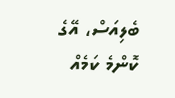ބެލިއަސް، އޭގެ ކޮންމެ ކަމެއް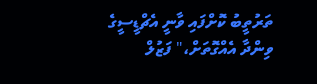ތަރުތީބު ކޮށްފައި ވާނީ އެޗްޑީސީގެ ވިންދާ އެއްގޮތަށް،" ފަޒުލް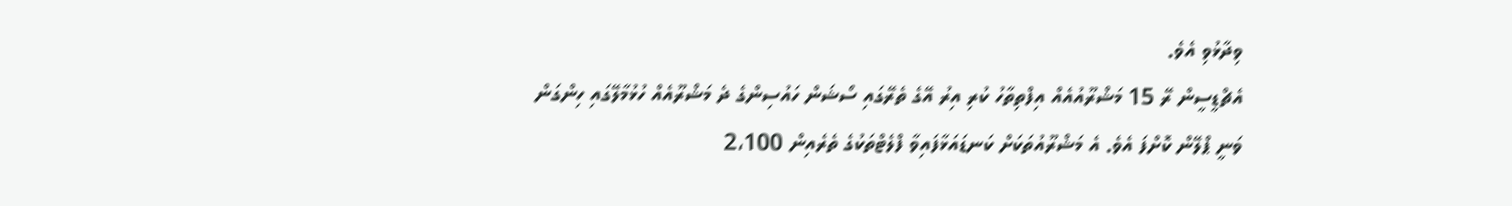ވިދާޅުވި އެވެ.
އެޗްޑީސީން ރޭ 15 މަޝްރޫއުއެއް އިފްތިތާހު ކުރި އިރު އޭގެ ތެރޭގައި ސޯޝަން ހައުސިންގެ ދެ މަޝްރޫއެއް ހުޅުމާލޭގައި ހިންގަން ވަނީ ޕްލޭން ކޮށްފަ އެވެ. އެ މަޝްރޫއުތަކަށް ކަނޑައަޅާފައިވާ ފްލެޓްތަކުގެ ތެރެއިން 2،100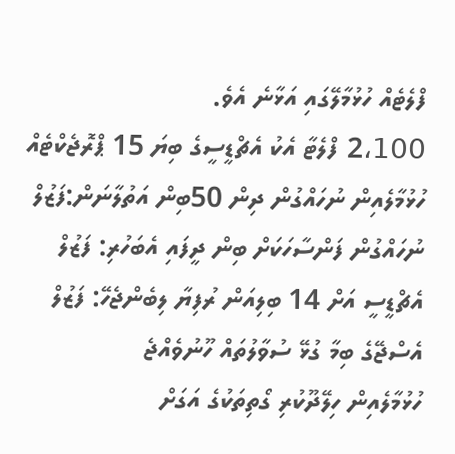ފްލެޓެއް ހުޅުމާލޭގައި އަޅާނެ އެވެ.
2،100 ފްލެޓާ އެކު އެޗްޑީސީގެ ބިޔަ 15 ޕްރޮޖެކްޓެއް
ހުޅުމާލެއިން ނުހައްގުން ދިން 50ބިން އަތުލާނަން:ފަޒުލް
ނުހައްގުން ފަންސާހަކަށް ބިން ދީފައި އެބަހުރި: ފަޒުލް
އެޗްޑީސީ އަށް 14 ބިލިއަން ރުފިޔާ ލިބެންޖެހޭ: ފަޒުލް
އެސްޖޭގެ ބިމާ ގުޅޭ ސުވާލުތައް ހޫނުވެއްޖެ
ހުޅުމާލެއިން ހިލޭދޫކުރި ގޯތިތަކުގެ އަގަށް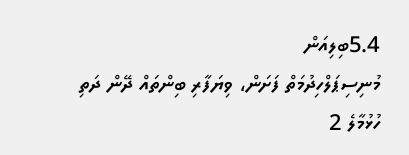5.4ބިލިއަން
މުނިސިޕަލްހިދުމަތް ފަށަން، ވިޔަފާރި ބިންތައް ދޭން ދަތި
ހުޅުމާލެ 2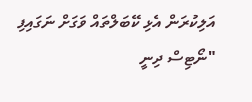އަލިކުރަން އެޅި ކޭބަލްތައް ވަގަށް ނަގައިފި
"ނޯޓިސް ދިނީ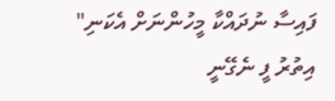ފައިސާ ނުދައްކާ މީހުންނަށް އެކަނި"
އިތުރު ފީ ނެގޭނީ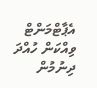އެޕާޓްމަންޓް ވިއްކަން ހުއްދަ ދިނުމުން